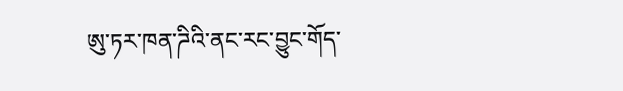ཨུ་ཏར་ཁན་ཌིའི་ནང་རང་བྱུང་གོད་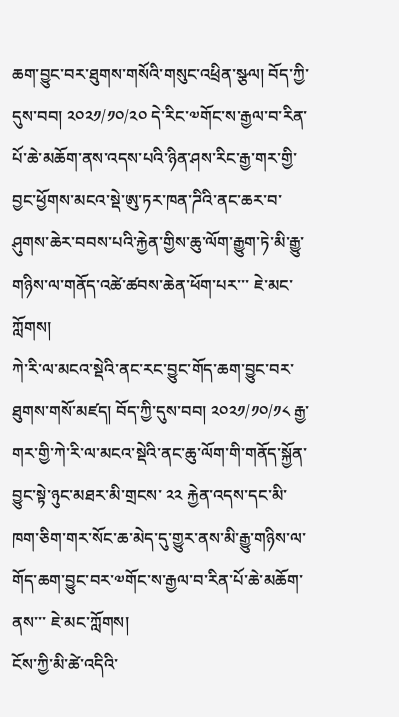ཆག་བྱུང་བར་ཐུགས་གསོའི་གསུང་འཕྲིན་སྩལ། བོད་ཀྱི་དུས་བབ། ༢༠༢༡/༡༠/༢༠ དེ་རིང་༧གོང་ས་རྒྱལ་བ་རིན་པོ་ཆེ་མཆོག་ནས་འདས་པའི་ཉིན་ཤས་རིང་རྒྱ་གར་གྱི་བྱང་ཕྱོགས་མངའ་སྡེ་ཨུ་ཏར་ཁན་ཌིའི་ནང་ཆར་བ་ཤུགས་ཆེར་བབས་པའི་རྐྱེན་གྱིས་ཆུ་ལོག་རྒྱུག་ཏེ་མི་རྒྱུ་གཉིས་ལ་གནོད་འཚེ་ཚབས་ཆེན་ཕོག་པར་་་ ཇེ་མང་ཀློགས།
ཀེ་རི་ལ་མངའ་སྡེའི་ནང་རང་བྱུང་གོད་ཆག་བྱུང་བར་ཐུགས་གསོ་མཛད། བོད་ཀྱི་དུས་བབ། ༢༠༢༡/༡༠/༡༨ རྒྱ་གར་གྱི་ཀེ་རི་ལ་མངའ་སྡེའི་ནང་ཆུ་ལོག་གི་གནོད་སྐྱོན་བྱུང་སྟེ་ཉུང་མཐར་མི་གྲངས་ ༢༢ རྐྱེན་འདས་དང་མི་ཁག་ཅིག་གར་སོང་ཆ་མེད་དུ་གྱུར་ནས་མི་རྒྱུ་གཉིས་ལ་གོད་ཆག་བྱུང་བར་༧གོང་ས་རྒྱལ་བ་རིན་པོ་ཆེ་མཆོག་ནས་་་ ཇེ་མང་ཀློགས།
ངོས་ཀྱི་མི་ཚེ་འདིའི་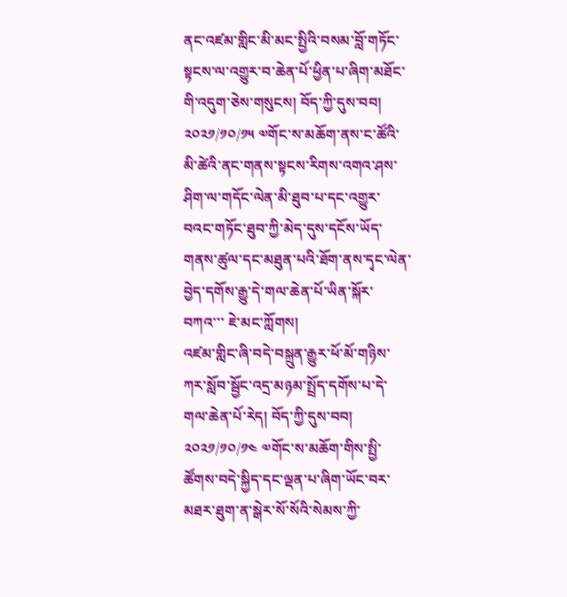ནང་འཛམ་གླིང་མི་མང་སྤྱིའི་བསམ་བློ་གཏོང་སྟངས་ལ་འགྱུར་བ་ཆེན་པོ་ཕྱིན་པ་ཞིག་མཐོང་གི་འདུག་ཅེས་གསུངས། བོད་ཀྱི་དུས་བབ། ༢༠༢༡/༡༠/༡༥ ༧གོང་ས་མཆོག་ནས་ང་ཚོའི་མི་ཚེའི་ནང་གནས་སྟངས་རིགས་འགའ་ཤས་ཤིག་ལ་གདོང་ལེན་མི་ཐུབ་པ་དང་འགྱུར་བའང་གཏོང་ཐུབ་ཀྱི་མེད་དུས་དངོས་ཡོད་གནས་ཚུལ་དང་མཐུན་པའི་ཐོག་ནས་དྭང་ལེན་བྱེད་དགོས་རྒྱུ་དེ་གལ་ཆེན་པོ་ཡིན་སྐོར་བཀའ་་་ ཇེ་མང་ཀློགས།
འཛམ་གླིང་ཞི་བདེ་བསྐྲུན་རྒྱུར་ཕོ་མོ་གཉིས་ཀར་སློབ་སྦྱོང་འདྲ་མཉམ་སྤྲོད་དགོས་པ་དེ་གལ་ཆེན་པོ་རེད། བོད་ཀྱི་དུས་བབ། ༢༠༢༡/༡༠/༡༤ ༧གོང་ས་མཆོག་གིས་སྤྱི་ཚོགས་བདེ་སྐྱིད་དང་ལྡན་པ་ཞིག་ཡོང་བར་མཐར་ཐུག་ན་སྒེར་སོ་སོའི་སེམས་ཀྱི་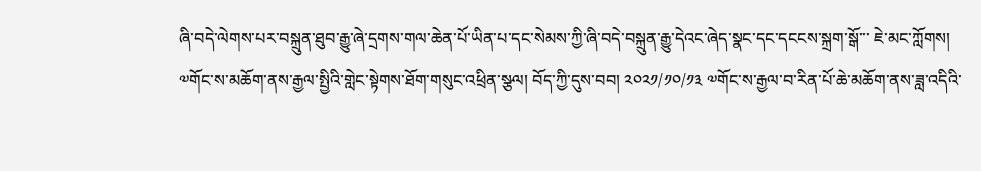ཞི་བདེ་ལེགས་པར་བསྐྲུན་ཐུབ་རྒྱུ་ཞེ་དྲགས་གལ་ཆེན་པོ་ཡིན་པ་དང་སེམས་ཀྱི་ཞི་བདེ་བསྐྲུན་རྒྱུ་དེའང་ཞེད་སྣང་དང་དངངས་སྐྲག་སྒོ་་་ ཇེ་མང་ཀློགས།
༧གོང་ས་མཆོག་ནས་རྒྱལ་སྤྱིའི་གླེང་སྟེགས་ཐོག་གསུང་འཕྲིན་སྩལ། བོད་ཀྱི་དུས་བབ། ༢༠༢༡/༡༠/༡༣ ༧གོང་ས་རྒྱལ་བ་རིན་པོ་ཆེ་མཆོག་ནས་ཟླ་འདིའི་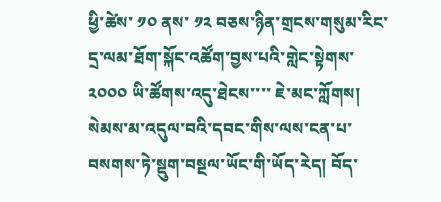ཕྱི་ཚེས་ ༡༠ ནས་ ༡༢ བཅས་ཉིན་གྲངས་གསུམ་རིང་དྲ་ལམ་ཐོག་སྐོང་འཚོག་བྱས་པའི་གླེང་སྟེགས་ ༢༠༠༠ ཡི་ཚོགས་འདུ་ཐེངས་་་་ ཇེ་མང་ཀློགས།
སེམས་མ་འདུལ་བའི་དབང་གིས་ལས་ངན་པ་བསགས་ཏེ་སྡུག་བསྔལ་ཡོང་གི་ཡོད་རེད། བོད་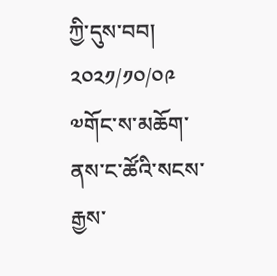ཀྱི་དུས་བབ། ༢༠༢༡/༡༠/༠༩ ༧གོང་ས་མཆོག་ནས་ང་ཚོའི་སངས་རྒྱས་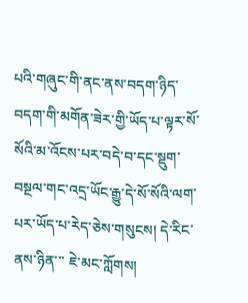པའི་གཞུང་གི་ནང་ནས་བདག་ཉིད་བདག་གི་མགོན་ཟེར་གྱི་ཡོད་པ་ལྟར་སོ་སོའི་མ་འོངས་པར་བདེ་བ་དང་སྡུག་བསྔལ་གང་འདྲ་ཡོང་རྒྱུ་དེ་སོ་སོའི་ལག་པར་ཡོད་པ་རེད་ཅེས་གསུངས། དེ་རིང་ནས་ཉིན་་་ ཇེ་མང་ཀློགས།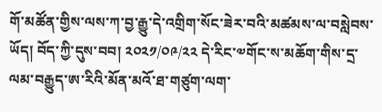གོ་མཚོན་གྱིས་ལས་ཀ་བྱ་རྒྱུ་དེ་འགྲིག་སོང་ཟེར་བའི་མཚམས་ལ་བསླེབས་ཡོད། བོད་ཀྱི་དུས་བབ། ༢༠༢༡/༠༩/༢༢ དེ་རིང་༧གོང་ས་མཆོག་གིས་དྲ་ལམ་བརྒྱུད་ཨ་རིའི་མོན་མའོ་ཐ་གཙུག་ལག་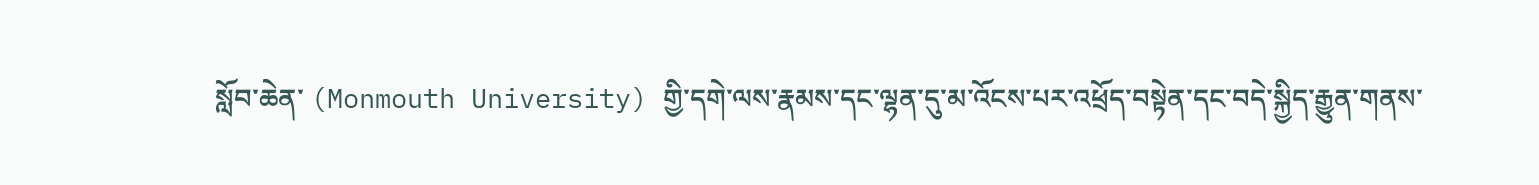སློབ་ཆེན་ (Monmouth University) གྱི་དགེ་ལས་རྣམས་དང་ལྷན་དུ་མ་འོངས་པར་འཕྲོད་བསྟེན་དང་བདེ་སྐྱིད་རྒྱུན་གནས་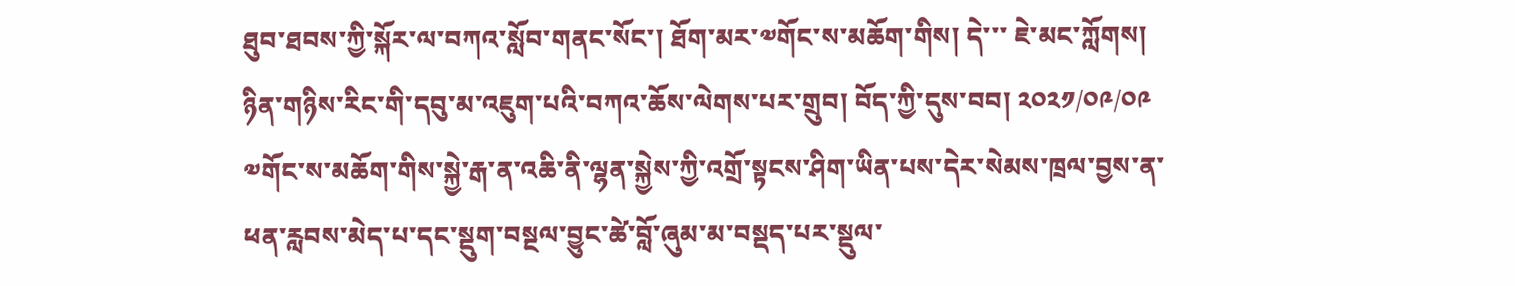ཐུབ་ཐབས་ཀྱི་སྐོར་ལ་བཀའ་སློབ་གནང་སོང་། ཐོག་མར་༧གོང་ས་མཆོག་གིས། དེ་་་ ཇེ་མང་ཀློགས།
ཉིན་གཉིས་རིང་གི་དབུ་མ་འཇུག་པའི་བཀའ་ཆོས་ལེགས་པར་གྲུབ། བོད་ཀྱི་དུས་བབ། ༢༠༢༡/༠༩/༠༩ ༧གོང་ས་མཆོག་གིས་སྐྱེ་རྒ་ན་འཆི་ནི་ལྷན་སྐྱེས་ཀྱི་འགྲོ་སྟངས་ཤིག་ཡིན་པས་དེར་སེམས་ཁྲལ་བྱས་ན་ཕན་རླབས་མེད་པ་དང་སྡུག་བསྔལ་བྱུང་ཚེ་བློ་ཞུམ་མ་བསྡད་པར་སྡུལ་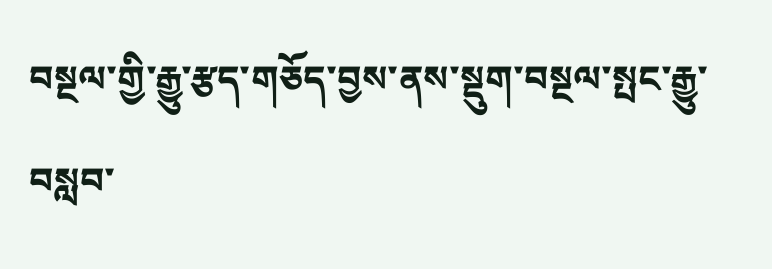བསྔལ་གྱི་རྒྱུ་རྩད་གཅོད་བྱས་ནས་སྡུག་བསྔལ་སྤང་རྒྱུ་བསླབ་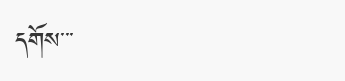དགོས་་་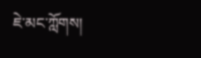ཇེ་མང་ཀློགས།